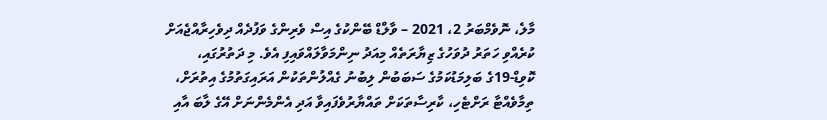މާލެ، ނޮވެމްބަރު 2، 2021 – ވާލްޑް ބޭންކުގެ އިސް ވެރިންގެ ވަފުދެއް ދިވެހިރާއްޖެއަށް ކުރެއްވި ހަތަރު ދުވަހުގެ ޒިޔާރަތެއް މިއަދު ނިންމަވާލައްވައިފި އެވެ. މި ދަތުރުގައި، ކޮވިޑް-19ގެ ބަލިމަޑުކަމުގެ ސަބަބުން ލިބުނު ގެއްލުންތަކުން އަރައިގަތުމުގެ އިތުރަށް، ތިމާވެއްޓާ ރަށްޓެހި، ކާރިސާތަކަށް ތައްޔާރުވެފައިވާ އަދި އެންމެންނަށް އޭގެ ލާބަ އާއި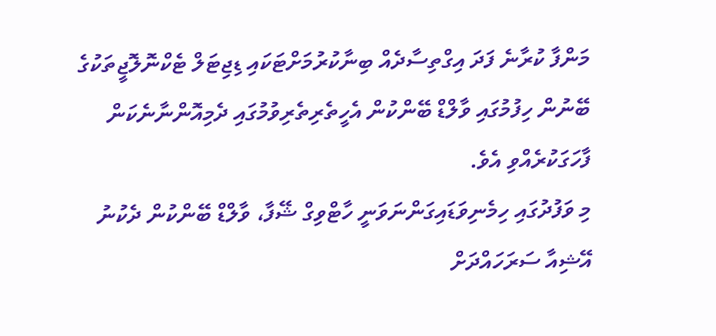މަންފާ ކުރާނެ ފަދަ އިގްތިސާދެއް ބިނާކުރުމަށްޓަކައި ޑިޖިޓަލް ޓެކްނޮލޮޖީތަކުގެ ބޭނުން ހިފުމުގައި ވާލްޑް ބޭންކުން އެހީތެރިތެރިވުމުގައި ދެމިއޮންނާނެކަން ފާހަގަކުރެއްވި އެވެ.
މި ވަފުދުގައި ހިމެނިވަޑައިގަންނަވަނީ ހާޓްވިގް ޝޭފާ، ވާލްޑް ބޭންކުން ދެކުނު އޭޝިއާ ސަރަހައްދަށް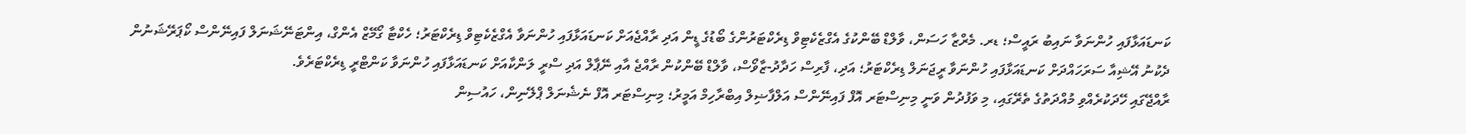ކަނޑައަޅާފައި ހުންނަވާ ނައިބު ރައީސް؛ ޑރ. މެރްޒާ ހަސަން، ވާލްޑް ބޭންކުގެ އެގްޒެކެޓިވް ޑިރެކްޓަރުންގެ ބޯޑުގެ ޑީން އަދި ރާއްޖެއަށް ކަނޑައަޅާފައި ހުންނަވާ އެގްޒެކެޓިވް ޑިރެކްޓަރު؛ ހެކްޓާ ގޯމޭޒް އެންގް، އިންޓަނޭޝަނަލް ފައިނޭންސް ކޯޕަރޭޝަނުން ދެކުނު އޭޝިއާ ސަރަހައްދަށް ކަނޑައަޅާފައި ހުންނަވާ ރީޖަނަލް ޑިރެކްޓަރު؛ އަދި، ފާރިސް ހަދާދު-ޒާވޯސް، ވާލްޑް ބޭންކުން ރާއްޖެ އާއި ނޭޕާލް އަދި ސްރީ ލަންކާއަށް ކަނޑައަޅާފައި ހުންނަވާ ކަންޓްރީ ޑިރެކްޓަރެވެ.
ރާއްޖޭގައި ހޭދަކުރެއްވި މުއްދަތުގެ ތެރޭގައި، މި ވަފުދުން ވަނީ މިނިސްޓަރ އޮފް ފައިނޭންސް އަލްފާޟިލް އިބްރާހިމް އަމީރު؛ މިނިސްޓަރ އޮފް ނެޝެނަލް ޕްލޭނިން، ހައުސިން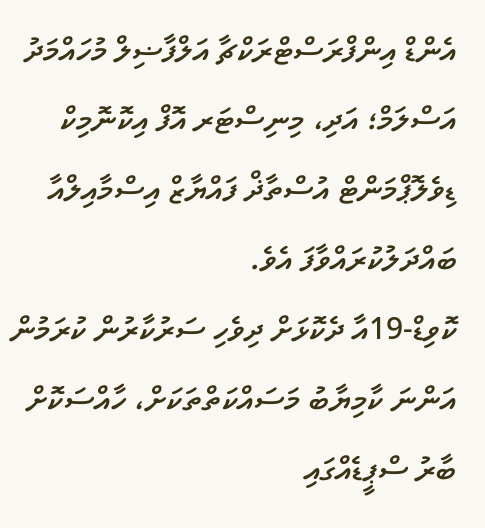އެންޑް އިންފްރަސްޓްރަކްޗާ އަލްފާޟިލް މުހައްމަދު އަސްލަމް؛ އަދި، މިނިސްޓަރ އޮފް އިކޮނޮމިކް ޑިވެލޮޕްމަންޓް އުސްތާޛް ފައްޔާޒް އިސްމާއިލްއާ ބައްދަލުކުރައްވާފަ އެވެ.
ކޮވިޑް-19އާ ދެކޮޅަށް ދިވެހި ސަރުކާރުން ކުރަމުން އަންނަ ކާމިޔާބު މަސައްކަތްތަކަށް، ހާއްސަކޮށް ބާރު ސްޕީޑެއްގައި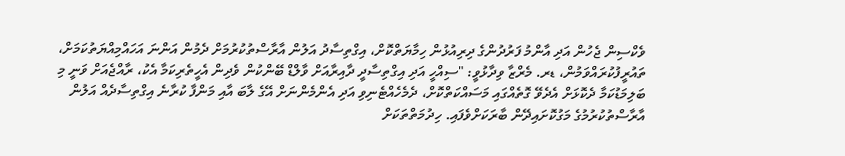ވެކްސިން ޖެހުން އަދި އާންމު ފަރުދުންގެ ދިރިއުޅުން ހިމާޔަތްކޮށް، އިގްތިސާދު އަލުން އާރާސްތުކުރުމަށް ދެމުން އަންނަ އަހައްމިއްޔަތުކަމަށް، ތައުރީފުކުރައްވަމުން، ޑރ. މެރްޒާ ވިދާޅުވީ: "ސިއްހީ އަދި އިގްތިސާދީ ދާއިރާއަށް ވާލްޑް ބޭންކުން ވެދިން އެހީތެރިކަމާ އެކު، ރާއްޖެއަށް ވަނީ މި ބަލިމަޑުކަމާ ދެކޮޅަށް އެދެވޭ ގޮތެއްގައި މަސައްކަތްކޮށް، ދެމެހެއްޓެނިވި އަދި އެންމެންނަށް އޭގެ ލާބަ އާއި މަންފާ ކުރާނެ އިގްތިސާދެއް އަލުން އާރާސްތުކުރުމުގެ މަގުކޮށައިދޭން ބާރަކަށްވެފައި. ހިދުމަތްތަކަށް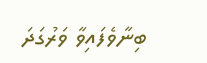ބިނާވެފައިވާ ވަރުގަދަ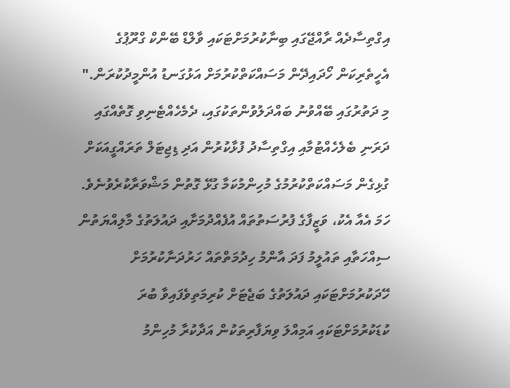އިގްތިސާދެއް ރާއްޖޭގައި ބިނާކުރުމަށްޓަކައި ވާލްޑް ބޭންކް ގްރޫޕުގެ އެހީތެރިކަން ހޯދައިދޭން މަސައްކަތްކުރުމަށް އަޅުގަނޑު އުންމީދުކުރަން."
މި ދަތުރުގައި ބޭއްވުނު ބައްދަލުވުންތަކުގައި، ދެމެހެއްޓެނިވި ގޮތެއްގައި ދަރަނި ބެލެހެއްޓުމާއި އިގްތިސާދު ފުޅާކުރުން އަދި ޑިޖިޓަލް ތަރައްގީއަކަށް ގުޅިގެން މަސައްކަތްކުރުމުގެ މުހިންމުކަމާ ގުޅޭ ގޮތުން މަޝްވަރާކުރެވުނެވެ. ހަމަ އެއާ އެކު، ވަޒީފާގެ ފުރުސަތުތައް އުފެއްދުމަށާއި ދައުލަތުގެ މާލިއްޔަތުން ސިއްހަތާއި ތައުލީމު ފަދަ އާންމު ހިދުމަތްތައް ހަރުދަނާކުރުމަށް ހޭދަކުރުމަށްޓަކައި ދައުލަތުގެ ބަޖެޓަށް ކުރިމަތިވެފައިވާ ބުރަ ކުޑަކުރުމަށްޓަކައި އަމިއްލަ ވިޔަފާރިތަކުން އަދާކުރާ މުހިންމު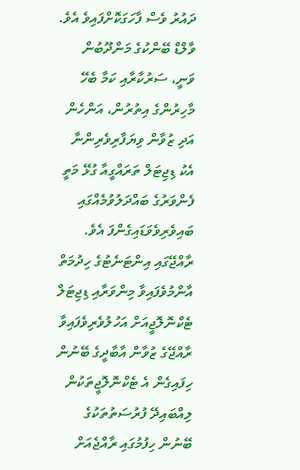ދައުރު ވެސް ފާހަގަކޮށްފައިވެ އެވެ.
ވާލްޑް ބޭންކުގެ މަންދޫބުން ވަނީ، ސަރުކާރާއި ކަމާ ބެހޭ މާހިރުންގެ އިތުރުން، އަންހެން އަދި ޒުވާން ވިޔަފާރިވެރިންނާ އެކު ޑިޖިޓަލް ތަރައްގީއާ ގުޅޭ މަތީ ފެންވަރުގެ ބައްދަލުވުމެއްގައި ބައިވެރިވެވަޑައިގެންފަ އެވެ. ރާއްޖޭގައި އިންޓަނެޓުގެ ހިދުމަތް އާންމުވެފައިވާ މިންވަރާއި ޑިޖިޓަލް ޓެކްނޮލޮޖީއަށް އަހުލުވެރިވެފައިވާ ރާއްޖޭގެ ޒުވާން އާބާދީގެ ބޭނުން ހިފައިގެން އެ ޓެކްނޮލޮޖީތަކުން ލިއްބައިދޭ ފުރުސަތުތަކުގެ ބޭނުން ހިފުމުގައި ރާއްޖެއަށް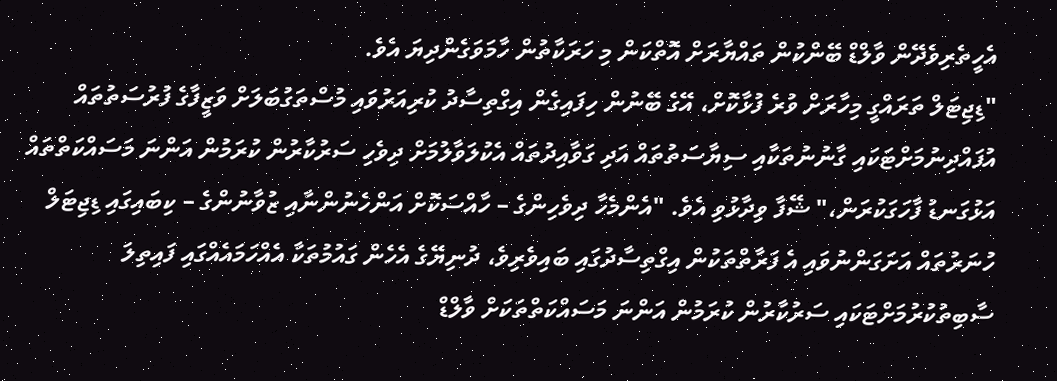އެހީތެރިވެދޭން ވާލްޑް ބޭންކުން ތައްޔާރަށް އޮތްކަން މި ހަރަކާތުން ހާމަވަގެންދިޔަ އެވެ.
"ޑިޖިޓަލް ތަރައްގީ މިހާރަށް ވުރެ ފުޅާކޮށް، އޭގެ ބޭނުން ހިފައިގެން އިގްތިސާދު ކުރިއަރުވައި މުސްތަގުބަލަށް ވަޒީފާގެ ފުރުސަތުތައް އުފައްދިނުމަށްޓަކައި ގާނުނުތަކާއި ސިޔާސަތުތައް އަދި ގަވާއިދުތައް އެކުލަވާލުމަށް ދިވެހި ސަރުކާރުން ކުރަމުން އަންނަ މަސައްކަތްތައް އަޅުގަނޑު ފާހަގަކުރަން،" ޝޭފާ ވިދާޅުވި އެވެ. "އެންމެހާ ދިވެހިންގެ – ހާއްސަކޮށް އަންހެނުންނާއި ޒުވާނުންގެ – ކިބައިގައި ޑިޖިޓަލް ހުނަރުތައް އަށަގަންނުވައި އެ ފަރާތްތަކުން އިގްތިސާދުގައި ބައިވެރިވެ، ދުނިޔޭގެ އެހެން ގައުމުތަކާ އެއްހަމައެއްގައި ފައިތިލަ ސާބިތުކުރުމަށްޓަކައި ސަރުކާރުން ކުރަމުން އަންނަ މަސައްކަތްތަކަށް ވާލްޑް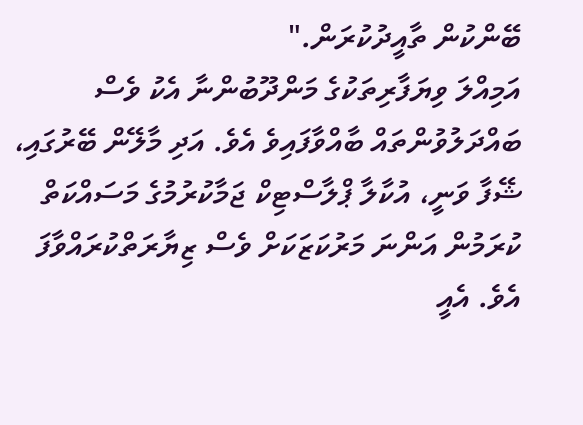ބޭންކުން ތާއީދުކުރަން."
އަމިއްލަ ވިޔަފާރިތަކުގެ މަންދޫބުންނާ އެކު ވެސް ބައްދަލުވުންތައް ބާއްވާފައިވެ އެވެ. އަދި މާލޭން ބޭރުގައި، ޝޭފާ ވަނީ، އުކާލާ ޕްލާސްޓިކް ޖަމާކުރުމުގެ މަސައްކަތް ކުރަމުން އަންނަ މަރުކަޒަކަށް ވެސް ޒިޔާރަތްކުރައްވާފަ އެވެ. އެއީ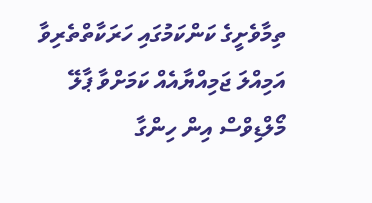ތިމާވެށީގެ ކަންކަމުގައި ހަރަކާތްތެރިވާ އަމިއްލަ ޖަމިއްޔާއެއް ކަމަށްވާ ޕާލޭ މޯލްޑިވްސް އިން ހިންގާ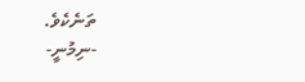ތަނެކެވެ.
-ނިމުނީ-